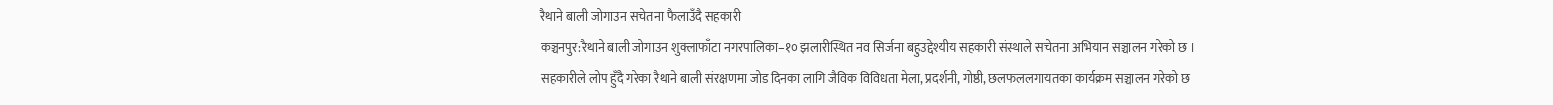रैथाने बाली जोगाउन सचेतना फैलाउँदै सहकारी
कञ्चनपुर:रैथाने बाली जोगाउन शुक्लाफाँटा नगरपालिका–१० झलारीस्थित नव सिर्जना बहुउद्देश्यीय सहकारी संस्थाले सचेतना अभियान सञ्चालन गरेको छ ।
सहकारीले लोप हुँदै गरेका रैथाने बाली संरक्षणमा जोड दिनका लागि जैविक विविधता मेला, प्रदर्शनी, गोष्ठी, छलफललगायतका कार्यक्रम सञ्चालन गरेको छ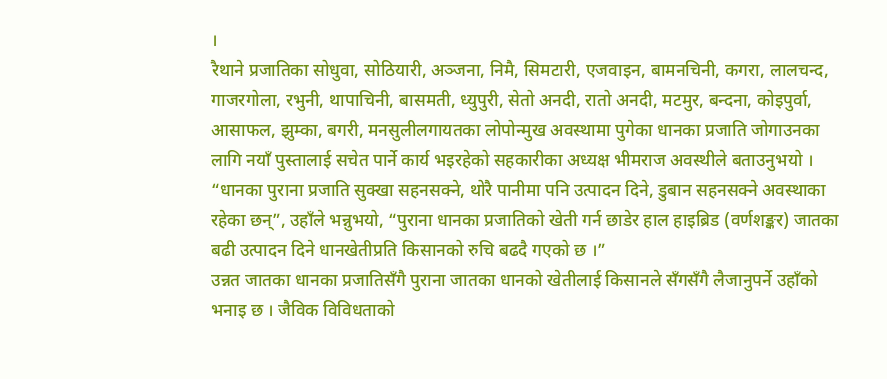।
रैथाने प्रजातिका सोधुवा, सोठियारी, अञ्जना, निमै, सिमटारी, एजवाइन, बामनचिनी, कगरा, लालचन्द, गाजरगोला, रभुनी, थापाचिनी, बासमती, ध्युपुरी, सेतो अनदी, रातो अनदी, मटमुर, बन्दना, कोइपुर्वा, आसाफल, झुम्का, बगरी, मनसुलीलगायतका लोपोन्मुख अवस्थामा पुगेका धानका प्रजाति जोगाउनका लागि नयाँ पुस्तालाई सचेत पार्ने कार्य भइरहेको सहकारीका अध्यक्ष भीमराज अवस्थीले बताउनुभयो ।
“धानका पुराना प्रजाति सुक्खा सहनसक्ने, थोरै पानीमा पनि उत्पादन दिने, डुबान सहनसक्ने अवस्थाका रहेका छन्”, उहाँले भन्नुभयो, “पुराना धानका प्रजातिको खेती गर्न छाडेर हाल हाइब्रिड (वर्णशङ्कर) जातका बढी उत्पादन दिने धानखेतीप्रति किसानको रुचि बढदै गएको छ ।”
उन्नत जातका धानका प्रजातिसँगै पुराना जातका धानको खेतीलाई किसानले सँगसँगै लैजानुपर्ने उहाँको भनाइ छ । जैविक विविधताको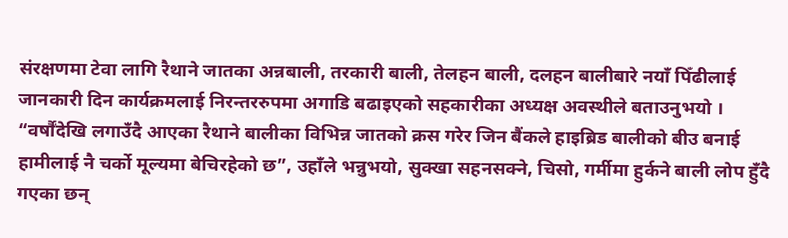संरक्षणमा टेवा लागि रैथाने जातका अन्नबाली, तरकारी बाली, तेलहन बाली, दलहन बालीबारे नयाँ पिँढीलाई जानकारी दिन कार्यक्रमलाई निरन्तररुपमा अगाडि बढाइएको सहकारीका अध्यक्ष अवस्थीले बताउनुभयो ।
“वर्षौंदेखि लगाउँदै आएका रैथाने बालीका विभिन्न जातको क्रस गरेर जिन बैंकले हाइब्रिड बालीको बीउ बनाई हामीलाई नै चर्को मूल्यमा बेचिरहेको छ”, उहाँले भन्नुभयो, सुक्खा सहनसक्ने, चिसो, गर्मीमा हुर्कने बाली लोप हुँदै गएका छन्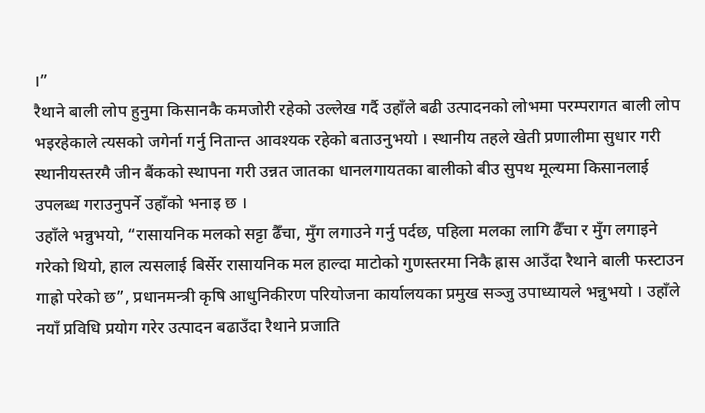।”
रैथाने बाली लोप हुनुमा किसानकै कमजोरी रहेको उल्लेख गर्दै उहाँले बढी उत्पादनको लोभमा परम्परागत बाली लोप भइरहेकाले त्यसको जगेर्ना गर्नु नितान्त आवश्यक रहेको बताउनुभयो । स्थानीय तहले खेती प्रणालीमा सुधार गरी स्थानीयस्तरमै जीन बैंकको स्थापना गरी उन्नत जातका धानलगायतका बालीको बीउ सुपथ मूल्यमा किसानलाई उपलब्ध गराउनुपर्ने उहाँको भनाइ छ ।
उहाँले भन्नुभयो, “रासायनिक मलको सट्टा ढैँचा, मुँग लगाउने गर्नु पर्दछ, पहिला मलका लागि ढैँचा र मुँग लगाइने गरेको थियो, हाल त्यसलाई बिर्सेर रासायनिक मल हाल्दा माटोको गुणस्तरमा निकै ह्रास आउँदा रैथाने बाली फस्टाउन गाह्रो परेको छ”, प्रधानमन्त्री कृषि आधुनिकीरण परियोजना कार्यालयका प्रमुख सञ्जु उपाध्यायले भन्नुभयो । उहाँले नयाँ प्रविधि प्रयोग गरेर उत्पादन बढाउँदा रैथाने प्रजाति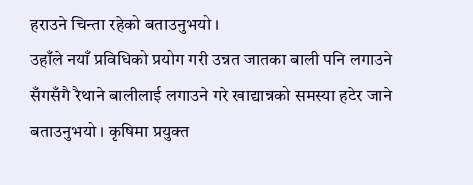हराउने चिन्ता रहेको बताउनुभयो ।
उहाँले नयाँ प्रविधिको प्रयोग गरी उन्नत जातका बाली पनि लगाउने सँगसँगै रैथाने बालीलाई लगाउने गरे खाद्यान्नको समस्या हटेर जाने बताउनुभयो । कृषिमा प्रयुक्त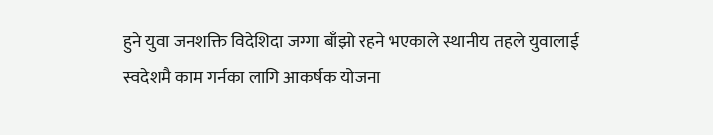हुने युवा जनशक्ति विदेशिदा जग्गा बाँझो रहने भएकाले स्थानीय तहले युवालाई स्वदेशमै काम गर्नका लागि आकर्षक योजना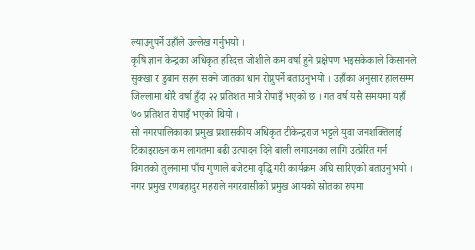ल्याउनुपर्ने उहाँले उल्लेख गर्नुभयो ।
कृषि ज्ञान केन्द्रका अधिकृत हरिदत्त जोशीले कम वर्षा हुने प्रक्षेपण भइसकेकाले किसानले सुक्खा र डुबान सहन सक्ने जातका धान रोप्नुपर्ने बताउनुभयो । उहाँका अनुसार हालसम्म जिल्लामा थोरै वर्षा हुँदा २२ प्रतिशत मात्रै रोपाइँ भएको छ । गत वर्ष यसै समयमा यहाँ ७० प्रतिशत रोपाइँ भएको थियो ।
सो नगरपालिकाका प्रमुख प्रशासकीय अधिकृत टीकेन्द्रराज भट्टले युवा जनशक्तिलाई टिकाइराख्न कम लागतमा बढी उत्पादन दिने बाली लगाउनका लागि उत्प्रेरित गर्न विगतको तुलनामा पाँच गुणाले बजेटमा वृद्धि गरी कार्यक्रम अघि सारिएको बताउनुभयो ।
नगर प्रमुख रणबहादुर महराले नगरवासीको प्रमुख आयको स्रोतका रुपमा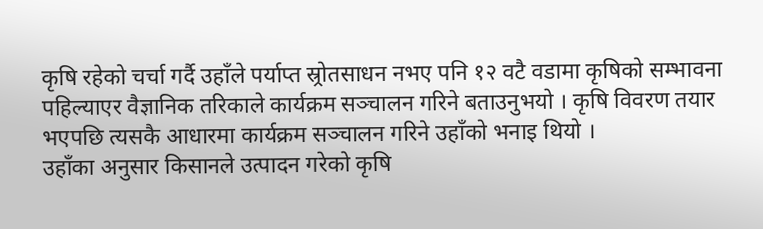कृषि रहेको चर्चा गर्दै उहाँले पर्याप्त स्र्रोतसाधन नभए पनि १२ वटै वडामा कृषिको सम्भावना पहिल्याएर वैज्ञानिक तरिकाले कार्यक्रम सञ्चालन गरिने बताउनुभयो । कृषि विवरण तयार भएपछि त्यसकै आधारमा कार्यक्रम सञ्चालन गरिने उहाँको भनाइ थियो ।
उहाँका अनुसार किसानले उत्पादन गरेको कृषि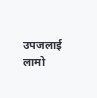उपजलाई लामो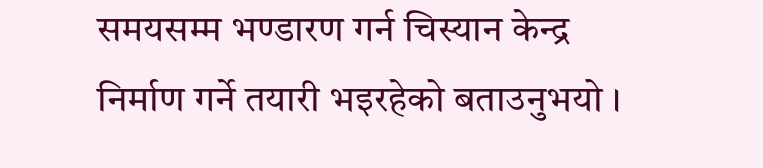समयसम्म भण्डारण गर्न चिस्यान केन्द्र निर्माण गर्ने तयारी भइरहेको बताउनुभयो ।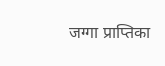जग्गा प्राप्तिका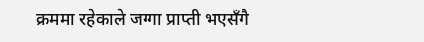क्रममा रहेकाले जग्गा प्राप्ती भएसँगै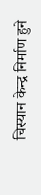चिस्यान केन्द्र निर्माण हुने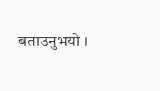बताउनुभयो ।